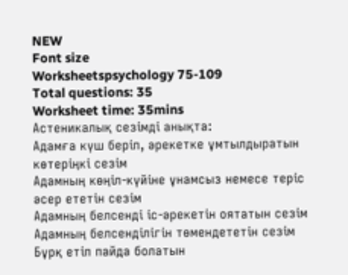NEW
Font size
Worksheetspsychology 75-109
Total questions: 35
Worksheet time: 35mins
Астеникалық сезімді анықта:
Адамға күш беріп, әрекетке ұмтылдыратын көтеріңкі сезім
Адамның көңіл-күйіне ұнамсыз немесе теріс әсер ететін сезім
Адамның белсенді іс-әрекетін оятатын сезім
Адамның белсенділігін төмендететін сезім
Бұрқ етіп пайда болатын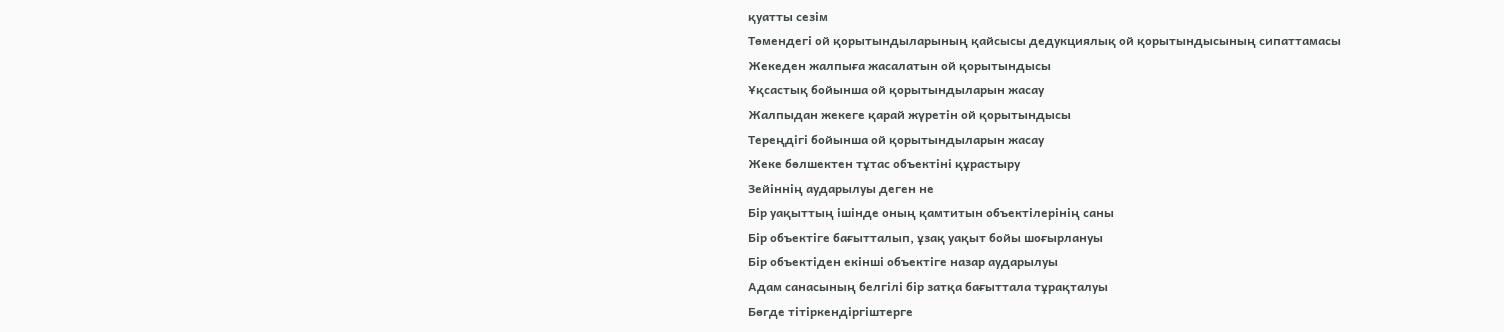қуатты сезім
Төмендегі ой қорытындыларының қайсысы дедукциялық ой қорытындысының сипаттамасы
Жекеден жалпыға жасалатын ой қорытындысы
Ұқсастық бойынша ой қорытындыларын жасау
Жалпыдан жекеге қарай жүретін ой қорытындысы
Тереңдігі бойынша ой қорытындыларын жасау
Жеке бөлшектен тұтас объектіні құрастыру
Зейіннің аударылуы деген не
Бір уақыттың ішінде оның қамтитын объектілерінің саны
Бір объектіге бағытталып, ұзақ уақыт бойы шоғырлануы
Бір объектіден екінші объектіге назар аударылуы
Адам санасының белгілі бір затқа бағыттала тұрақталуы
Бөгде тітіркендіргіштерге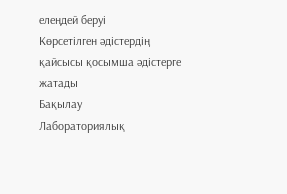елеңдей беруі
Көрсетілген әдістердің қайсысы қосымша әдістерге жатады
Бақылау
Лабораториялық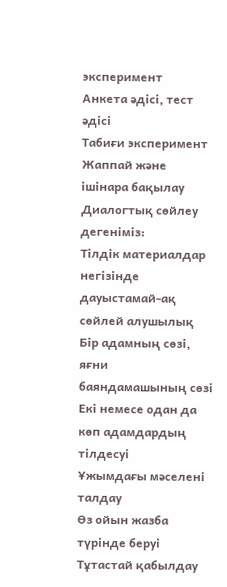эксперимент
Анкета әдісі, тест әдісі
Табиғи эксперимент
Жаппай және ішінара бақылау
Диалогтық сөйлеу дегеніміз:
Тілдік материалдар негізінде дауыстамай-ақ сөйлей алушылық
Бір адамның сөзі, яғни баяндамашының сөзі
Екі немесе одан да көп адамдардың тілдесуі
Ұжымдағы мәселені талдау
Өз ойын жазба түрінде беруі
Тұтастай қабылдау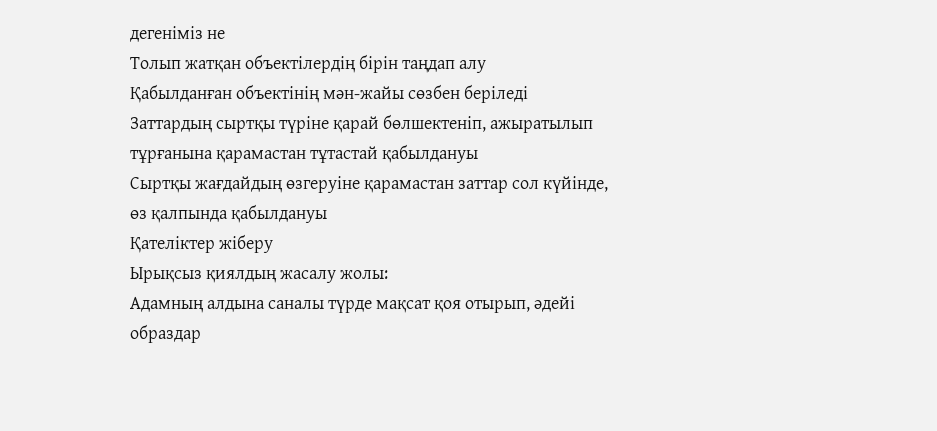дегеніміз не
Толып жатқан объектілердің бірін таңдап алу
Қабылданған объектінің мән-жайы сөзбен беріледі
Заттардың сыртқы түріне қарай бөлшектеніп, ажыратылып тұрғанына қарамастан тұтастай қабылдануы
Сыртқы жағдайдың өзгеруіне қарамастан заттар сол күйінде, өз қалпында қабылдануы
Қателіктер жіберу
Ырықсыз қиялдың жасалу жолы:
Адамның алдына саналы түрде мақсат қоя отырып, әдейі образдар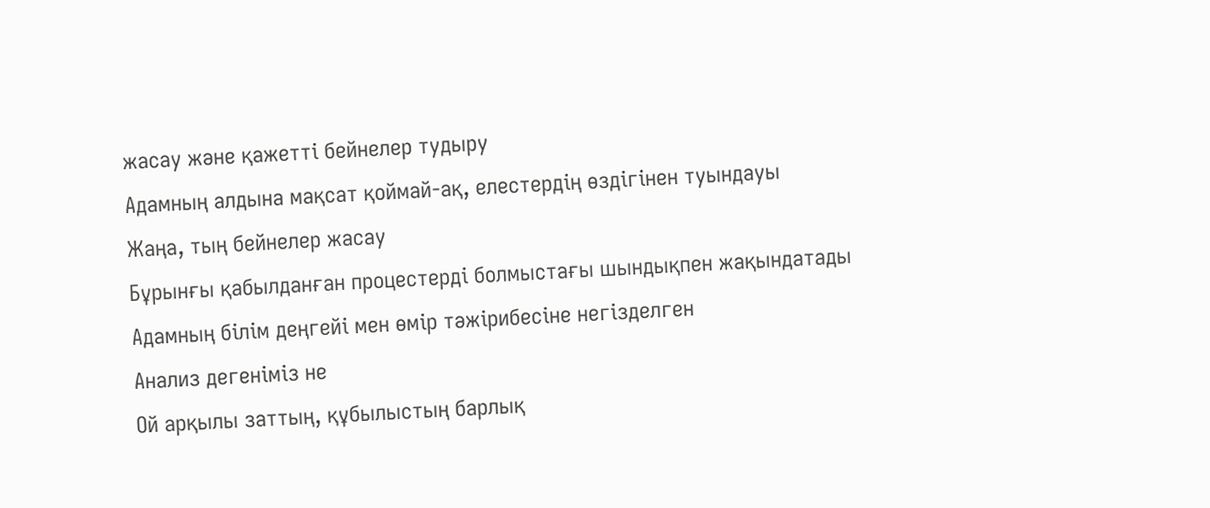жасау және қажетті бейнелер тудыру
Адамның алдына мақсат қоймай-ақ, елестердің өздігінен туындауы
Жаңа, тың бейнелер жасау
Бұрынғы қабылданған процестерді болмыстағы шындықпен жақындатады
Адамның білім деңгейі мен өмір тәжірибесіне негізделген
Анализ дегеніміз не
Ой арқылы заттың, құбылыстың барлық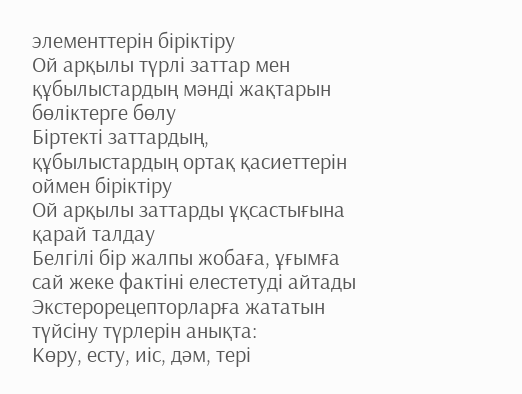элементтерін біріктіру
Ой арқылы түрлі заттар мен құбылыстардың мәнді жақтарын бөліктерге бөлу
Біртекті заттардың, құбылыстардың ортақ қасиеттерін оймен біріктіру
Ой арқылы заттарды ұқсастығына қарай талдау
Белгілі бір жалпы жобаға, ұғымға сай жеке фактіні елестетуді айтады
Экстерорецепторларға жататын түйсіну түрлерін анықта:
Көру, есту, иіс, дәм, тері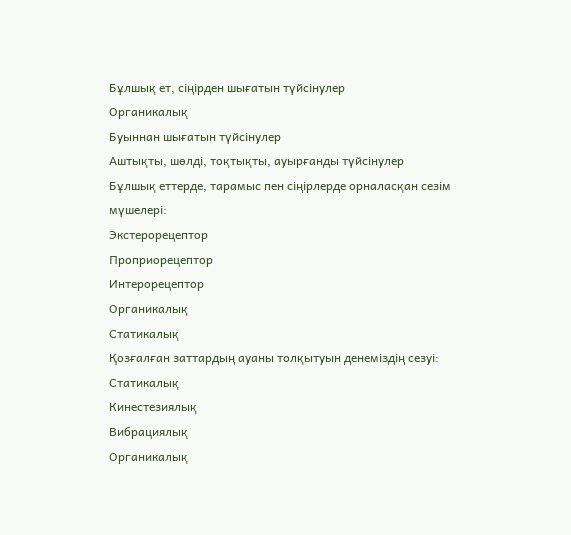Бұлшық ет, сіңірден шығатын түйсінулер
Органикалық
Буыннан шығатын түйсінулер
Аштықты, шөлді, тоқтықты, ауырғанды түйсінулер
Бұлшық еттерде, тарамыс пен сіңірлерде орналасқан сезім мүшелері:
Экстерорецептор
Проприорецептор
Интерорецептор
Органикалық
Статикалық
Қозғалған заттардың ауаны толқытуын денеміздің сезуі:
Статикалық
Кинестезиялық
Вибрациялық
Органикалық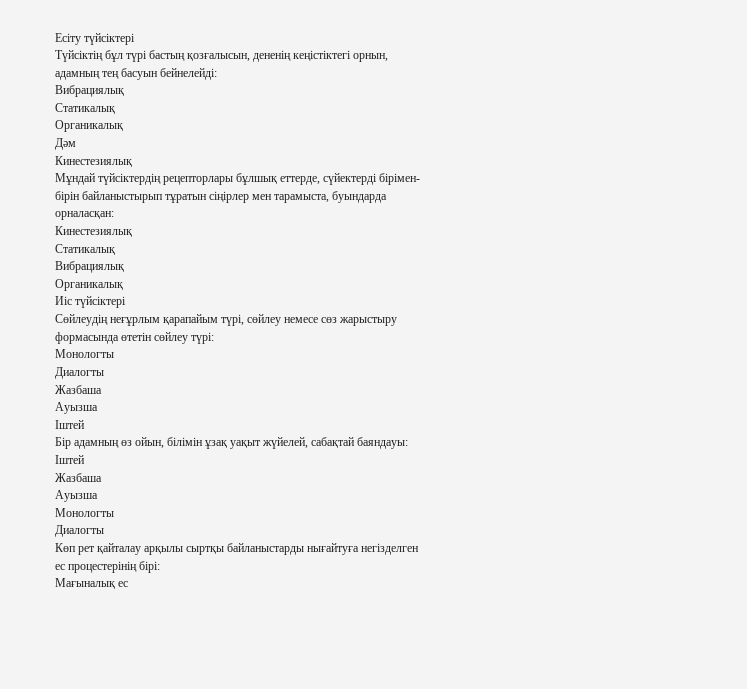Есіту түйсіктері
Түйсіктің бұл түрі бастың қозғалысын, дененің кеңістіктегі орнын, адамның тең басуын бейнелейді:
Вибрациялық
Статикалық
Органикалық
Дәм
Кинестезиялық
Мұндай түйсіктердің рецепторлары бұлшық еттерде, сүйектерді бірімен-бірін байланыстырып тұратын сіңірлер мен тарамыста, буындарда орналасқан:
Кинестезиялық
Статикалық
Вибрациялық
Органикалық
Иіс түйсіктері
Сөйлеудің неғұрлым қарапайым түрі, сөйлеу немесе сөз жарыстыру формасында өтетін сөйлеу түрі:
Монологты
Диалогты
Жазбаша
Ауызша
Іштей
Бір адамның өз ойын, білімін ұзақ уақыт жүйелей, сабақтай баяндауы:
Іштей
Жазбаша
Ауызша
Монологты
Диалогты
Көп рет қайталау арқылы сыртқы байланыстарды нығайтуға негізделген ес процестерінің бірі:
Мағыналық ес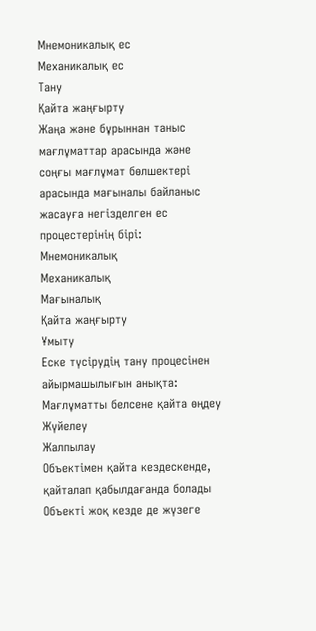Мнемоникалық ес
Механикалық ес
Тану
Қайта жаңғырту
Жаңа және бұрыннан таныс мағлұматтар арасында және соңғы мағлұмат бөлшектері арасында мағыналы байланыс жасауға негізделген ес процестерінің бірі:
Мнемоникалық
Механикалық
Мағыналық
Қайта жаңғырту
Ұмыту
Еске түсірудің тану процесінен айырмашылығын анықта:
Мағлұматты белсене қайта өңдеу
Жүйелеу
Жалпылау
Объектімен қайта кездескенде, қайталап қабылдағанда болады
Объекті жоқ кезде де жүзеге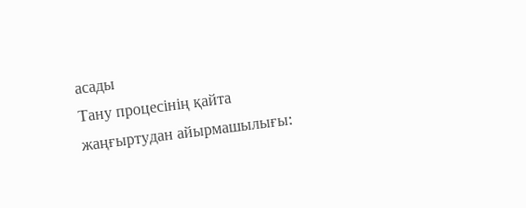асады
Тану процесінің қайта жаңғыртудан айырмашылығы: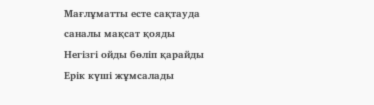Мағлұматты есте сақтауда саналы мақсат қояды
Негізгі ойды бөліп қарайды
Ерік күші жұмсалады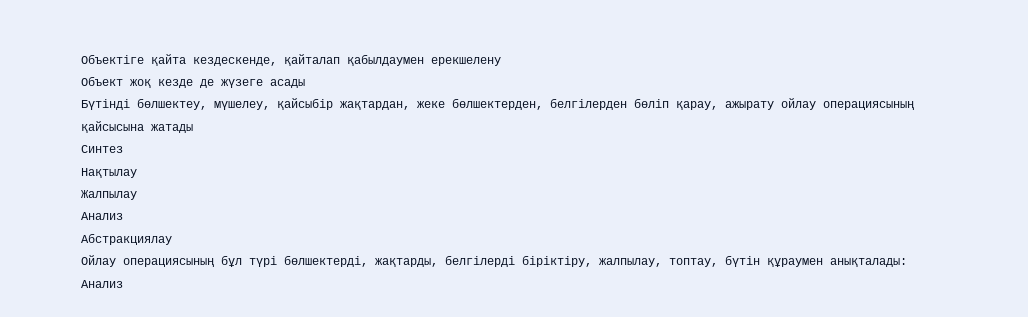Объектіге қайта кездескенде, қайталап қабылдаумен ерекшелену
Объект жоқ кезде де жүзеге асады
Бүтінді бөлшектеу, мүшелеу, қайсыбір жақтардан, жеке бөлшектерден, белгілерден бөліп қарау, ажырату ойлау операциясының қайсысына жатады
Синтез
Нақтылау
Жалпылау
Анализ
Абстракциялау
Ойлау операциясының бұл түрі бөлшектерді, жақтарды, белгілерді біріктіру, жалпылау, топтау, бүтін құраумен анықталады:
Анализ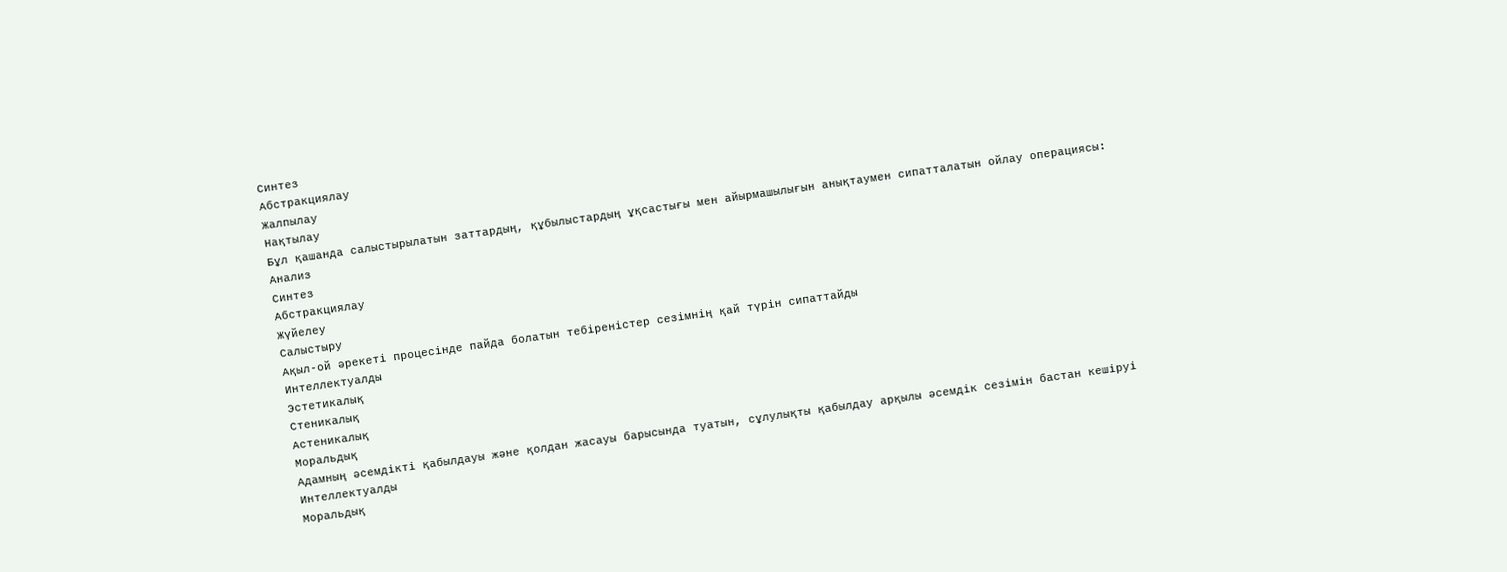Синтез
Абстракциялау
Жалпылау
Нақтылау
Бұл қашанда салыстырылатын заттардың, құбылыстардың ұқсастығы мен айырмашылығын анықтаумен сипатталатын ойлау операциясы:
Анализ
Синтез
Абстракциялау
Жүйелеу
Салыстыру
Ақыл-ой әрекеті процесінде пайда болатын тебіреністер сезімнің қай түрін сипаттайды
Интеллектуалды
Эстетикалық
Стеникалық
Астеникалық
Моральдық
Адамның әсемдікті қабылдауы және қолдан жасауы барысында туатын, сұлулықты қабылдау арқылы әсемдік сезімін бастан кешіруі
Интеллектуалды
Моральдық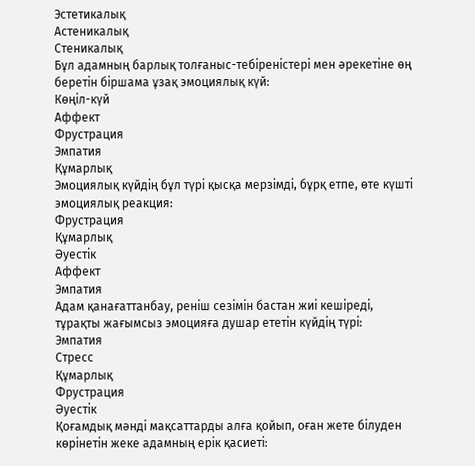Эстетикалық
Астеникалық
Стеникалық
Бұл адамның барлық толғаныс-тебіреністері мен әрекетіне өң беретін біршама ұзақ эмоциялық күй:
Көңіл-күй
Аффект
Фрустрация
Эмпатия
Құмарлық
Эмоциялық күйдің бұл түрі қысқа мерзімді, бұрқ етпе, өте күшті эмоциялық реакция:
Фрустрация
Құмарлық
Әуестік
Аффект
Эмпатия
Адам қанағаттанбау, реніш сезімін бастан жиі кешіреді, тұрақты жағымсыз эмоцияға душар ететін күйдің түрі:
Эмпатия
Стресс
Құмарлық
Фрустрация
Әуестік
Қоғамдық мәнді мақсаттарды алға қойып, оған жете білуден көрінетін жеке адамның ерік қасиеті: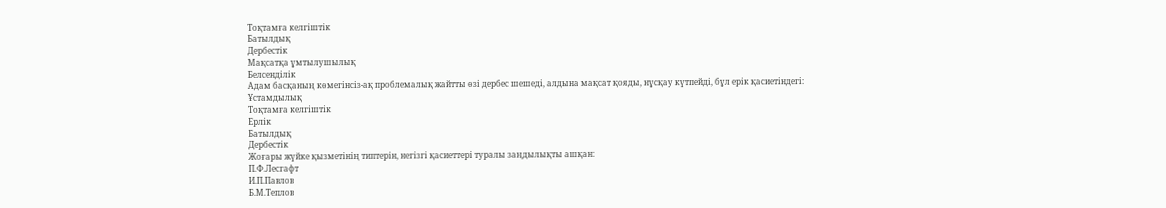Тоқтамға келгіштік
Батылдық
Дербестік
Мақсатқа ұмтылушылық
Белсенділік
Адам басқаның көмегінсіз-ақ проблемалық жайтты өзі дербес шешеді, алдына мақсат қояды, нұсқау күтпейді, бұл ерік қасиетіндегі:
Ұстамдылық
Тоқтамға келгіштік
Ерлік
Батылдық
Дербестік
Жоғары жүйке қызметінің типтерін, негізгі қасиеттері туралы заңдылықты ашқан:
П.Ф.Лесгафт
И.П.Павлов
Б.М.Теплов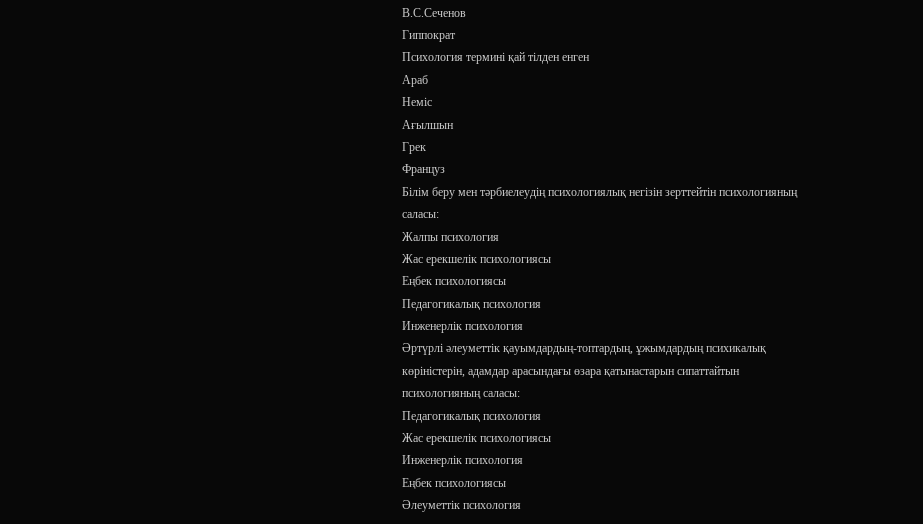В.С.Сеченов
Гиппократ
Психология термині қай тілден енген
Араб
Неміс
Ағылшын
Грек
Француз
Білім беру мен тәрбиелеудің психологиялық негізін зерттейтін психологияның саласы:
Жалпы психология
Жас ерекшелік психологиясы
Еңбек психологиясы
Педагогикалық психология
Инженерлік психология
Әртүрлі әлеуметтік қауымдардың-топтардың, ұжымдардың психикалық көріністерін, адамдар арасындағы өзара қатынастарын сипаттайтын психологияның саласы:
Педагогикалық психология
Жас ерекшелік психологиясы
Инженерлік психология
Еңбек психологиясы
Әлеуметтік психология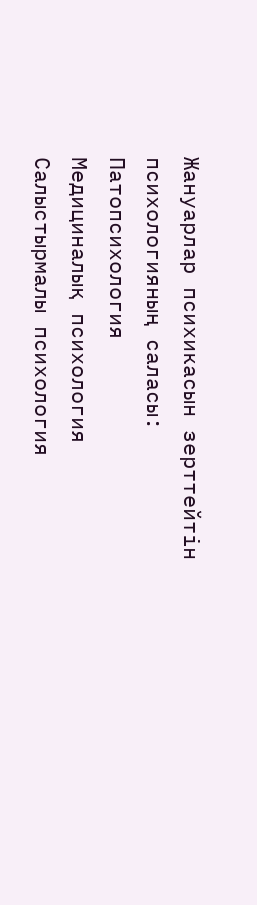Жануарлар психикасын зерттейтін психологияның саласы:
Патопсихология
Медициналық психология
Салыстырмалы психология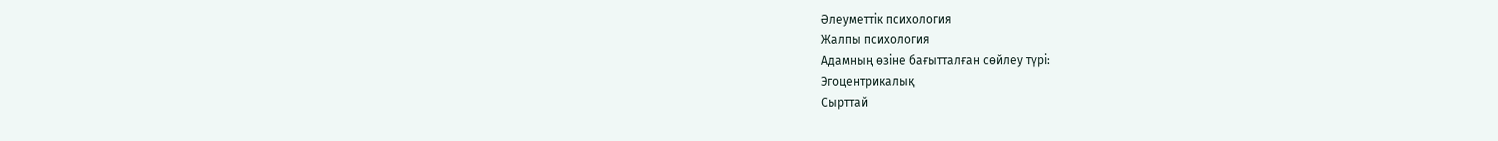Әлеуметтік психология
Жалпы психология
Адамның өзіне бағытталған сөйлеу түрі:
Эгоцентрикалық
Сырттай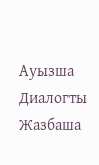Ауызша
Диалогты
Жазбаша